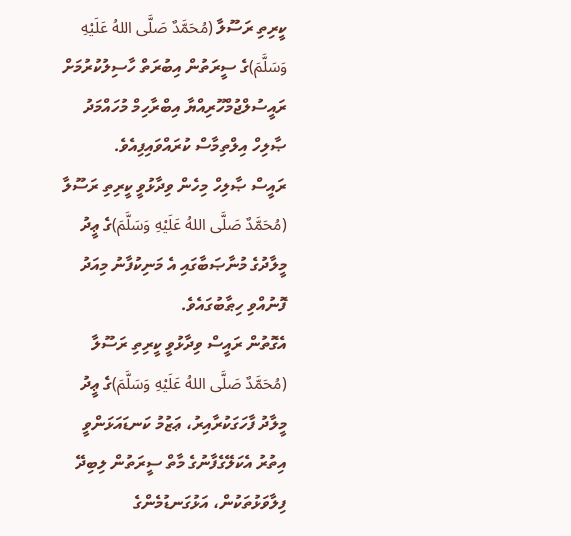ކީރިތި ރަސޫލާ (مُحَمَّدٌ صَلَّى اللهُ عَلَيْهِ وَسَلَّمَ)ގެ ސީރަތުން އިބުރަތް ހާސިލުކުރުމަށް ރައީސުލްޖުމްހޫރިއްޔާ އިބްރާހިމް މުހައްމަދު ޞާލިހް އިލްތިމާސް ކުރައްވައިފިއެވެ.
ރައީސް ޞާލިހް މިހެން ވިދާޅުވީ ކީރިތި ރަސޫލާ (مُحَمَّدٌ صَلَّى اللهُ عَلَيْهِ وَسَلَّمَ)ގެ ޢީދު މީލާދުގެ މުނާޞަބާގައި އެ މަނިކުފާނު މިއަދު ފޮނުއްވި ހިޠާބުގައެވެ.
އެގޮތުން ރައީސް ވިދާޅުވީ ކީރިތި ރަސޫލާ (مُحَمَّدٌ صَلَّى اللهُ عَلَيْهِ وَسَلَّمَ)ގެ ޢީދު މީލާދު ފާހަގަކުރާއިރު، ޢަޒުމު ކަނޑައަޅަންވީ އިތުރު އެކަލޭގެފާނުގެ މާތް ސީރަތުން ލިބިދޭ ފިލާވަޅުތަކުން، އަޅުގަނޑުމެންގެ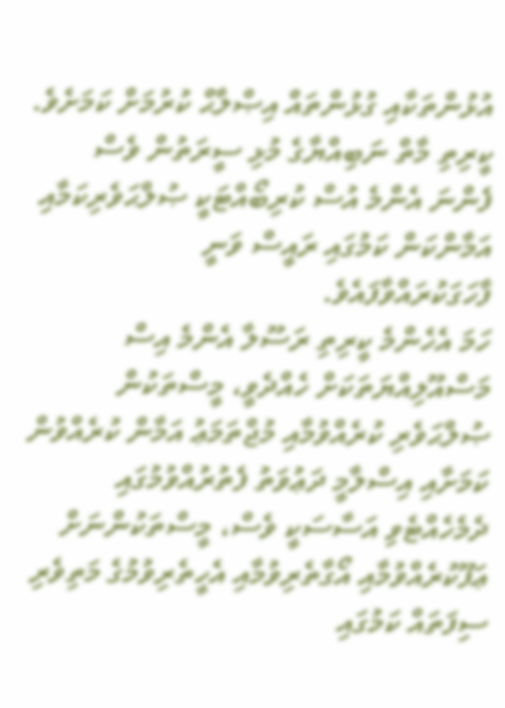އުޅުންތަކާއި ގުޅުންތައް އިޞްލާޙް ކުރުމަށް ކަމަށެވެ.
ކީރިތި މާތް ނަބިއްޔާގެ މުޅި ސީރަތުން ވެސް ފެންނަ އެންމެ އުސް ކުރިބޯއްޓަކީ ޞުލްޙަވެރިކަމާއި އަމާންކަން ކަމުގައި ރައީސް ވަނީ ފާހަގަކުރައްވާފައެވެ.
ހަމަ އެހެންމެ ކީރިތި ރަސޫލާ އެންމެ އިސް މަސްއޫލިއްޔަތަކަށް ހެއްދެވީ، މީސްތަކުން ޞުލްޙަވެރި ކުރެއްވުމާއި މުޖްތަމަޢު އަމާން ކުރެއްވުން ކަމަށާއި އިސްލާމީ ދަޢުވަތު ފެތުރުއްވުމުގައި ދެމެހެއްޓެވި އަސާސަކީ ވެސް، މީސްތަކުންނަށް ޢަފޫކުރެއްވުމާއި އޯގާތެރިވުމާއި އެހީތެރިވުމުގެ މަތިވެރި ސިފަތައް ކަމުގައި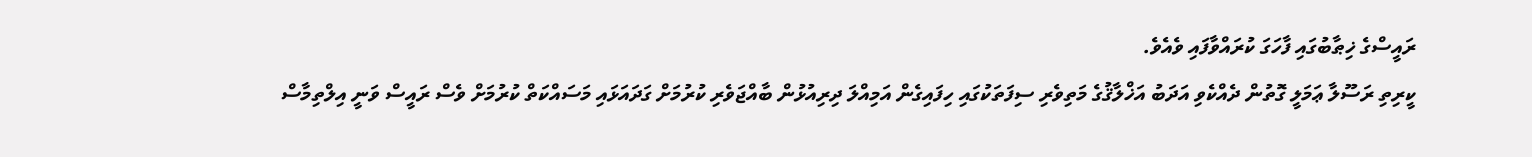ރައީސްގެ ޚިޠާބުގައި ފާހަގަ ކުރައްވާފައި ވެއެވެ.
ކީރިތި ރަސޫލާ ޢަމަލީ ގޮތުން ދެއްކެވި އަދަބު އަޚްލާޤުގެ މަތިވެރި ސިފަތަކުގައި ހިފައިގެން އަމިއްލަ ދިރިއުޅުން ބާއްޖަވެރި ކުރުމަށް ގަދައަޅައި މަސައްކަތް ކުރުމަށް ވެސް ރައީސް ވަނީ އިލްތިމާސް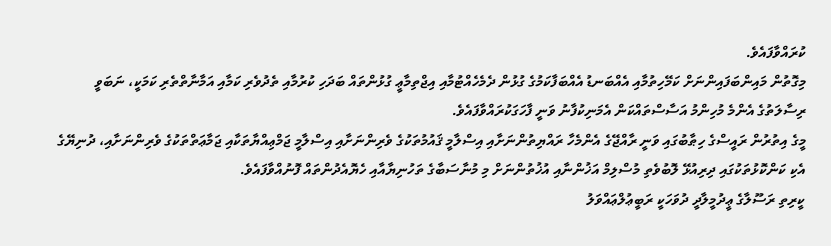ކުރައްވާފައެވެ.
މިގޮތުން މައިންބަފައިންނަށް ކަމޭހިތުމާއި އެއްބަނޑު އެއްބަފާކަމުގެ ގުޅުން ދެމެހެއްޓުމާއި އިޖްތިމާޢީ ގުޅުންތައް ބަދަހި ކުރުމާއި ތެދުވެރި ކަމާއި އަމާނާތްތެރި ކަމަކީ، ނަބަވީ ރިސާލަތުގެ އެންމެ މުހިންމު އަސާސްތައްކަން އެމަނިކުފާނު ވަނީ ފާހަގަކުރައްވާފައެވެ.
މީގެ އިތުރުން ރައީސްގެ ހިޠާބުގައި ވަނީ ރާއްޖޭގެ އެންމެހާ ރައްޔިތުންނަށާއި އިސްލާމީ ޤައުމުތަކުގެ ވެރިންނަށާއި އިސްލާމީ ޖަމްޢިއްޔާތަކާއި ޖަމާޢަތްތަކުގެ ވެރިންނަށާއި، ދުނިޔޭގެ އެކި ކަންކޮޅުތަކުގައި ދިރިއުޅޭ ލޮބުވެތި މުސްލިމް އަޚުންނާއި އުޚުތުންނަށް މި މުނާސަބާގެ ތަހުނިޔާއާއި ހެޔޮއެދުންތައް ފޮނުއްވާފައެވެ.
ކީރިތި ރަސޫލާގެ ޢީދުމީލާދީ ދުވަހަކީ ރަބީޢުލްޢައްވަލު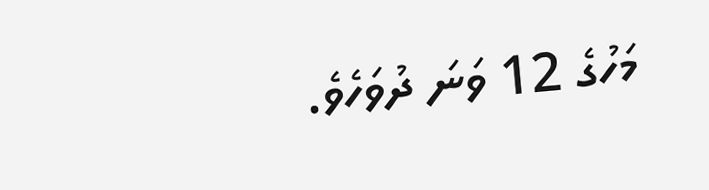މަހުގެ 12 ވަނަ ދުވަހެވެ.